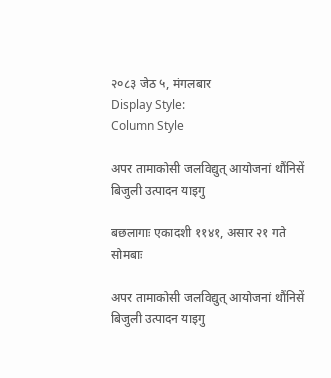२०८३ जेठ ५, मंगलबार
Display Style:
Column Style

अपर तामाकोसी जलविद्युत् आयोजनां थौंनिसें बिजुली उत्पादन याइगु

बछलागाः एकादशी ११४१, असार २१ गते सोमबाः

अपर तामाकोसी जलविद्युत् आयोजनां थौंनिसें बिजुली उत्पादन याइगु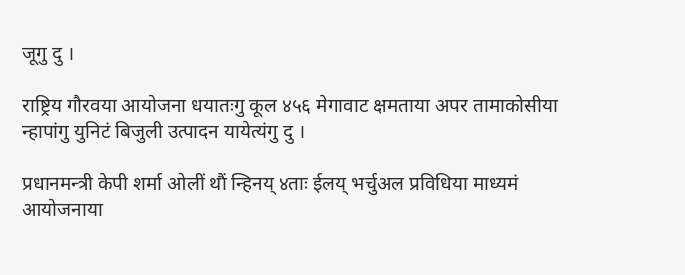जूगु दु ।

राष्ट्रिय गौरवया आयोजना धयातःगु कूल ४५६ मेगावाट क्षमताया अपर तामाकोसीया न्हापांगु युनिटं बिजुली उत्पादन यायेत्यंगु दु ।

प्रधानमन्त्री केपी शर्मा ओलीं थौं न्हिनय् ४ताः ईलय् भर्चुअल प्रविधिया माध्यमं आयोजनाया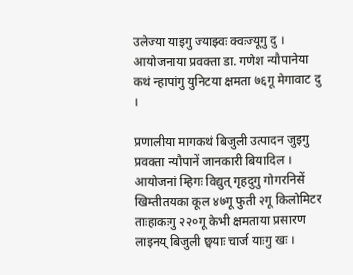उलेज्या याइगु ज्याझ्वः क्वःज्यूगु दु । आयोजनाया प्रवक्ता डा. गणेश न्यौपानेया कथं न्हापांगु युनिटया क्षमता ७६गू मेगावाट दु ।

प्रणालीया मागकथं बिजुली उत्पादन जुइगु प्रवक्ता न्यौपानें जानकारी बियादिल । आयोजनां म्हिगः विद्युत् गृहदुगु गोगरनिसें खिम्तीतयका कूल ४७गू फुती २गू किलोमिटर ताःहाकःगु २२०गू केभी क्षमताया प्रसारण लाइनय् बिजुली छ्वयाः चार्ज याःगु खः ।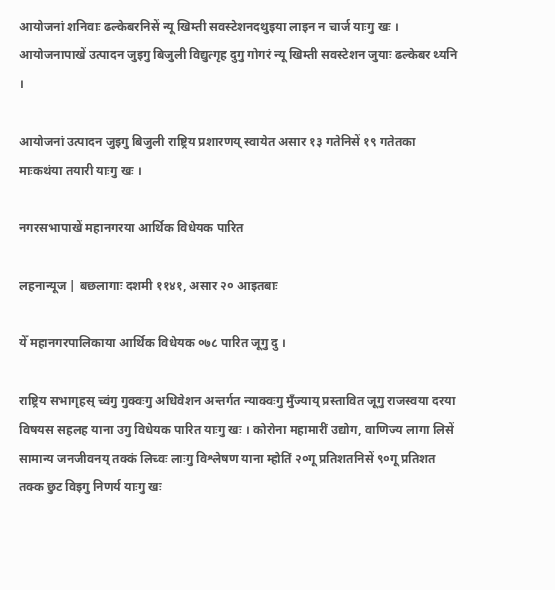आयोजनां शनिवाः ढल्केबरनिसें न्यू खिम्ती सवस्टेशनदथुइया लाइन न चार्ज याःगु खः । आयोजनापाखें उत्पादन जुइगु बिजुली विद्युत्गृह दुगु गोगरं न्यू खिम्ती सवस्टेशन जुयाः ढल्केबर थ्यनि ।

आयोजनां उत्पादन जुइगु बिजुली राष्ट्रिय प्रशारणय् स्वायेत असार १३ गतेनिसें १९ गतेतका माःकथंया तयारी याःगु खः ।

नगरसभापाखें महानगरया आर्थिक विधेयक पारित

लहनान्यूज | बछलागाः दशमी ११४१, असार २० आइतबाः

येँ महानगरपालिकाया आर्थिक विधेयक ०७८ पारित जूगु दु ।

राष्ट्रिय सभागृहस् च्वंगु गुक्वःगु अधिवेशन अन्तर्गत न्याक्वःगु मुँज्याय् प्रस्तावित जूगु राजस्वया दरया विषयस सहलह याना उगु विधेयक पारित याःगु खः । कोरोना महामारीं उद्योग, वाणिज्य लागा लिसें सामान्य जनजीवनय् तक्कं लिच्वः लाःगु विश्लेषण याना म्होतिं २०गू प्रतिशतनिसें ९०गू प्रतिशत तक्क छुट विइगु निणर्य याःगु खः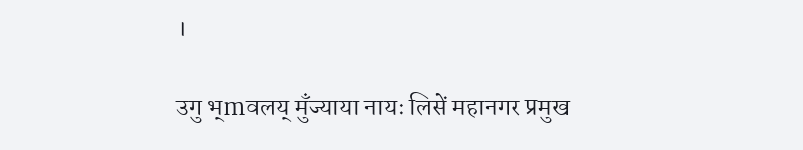।

उगु भ्mवलय् मुँज्याया नायः लिसें महानगर प्रमुख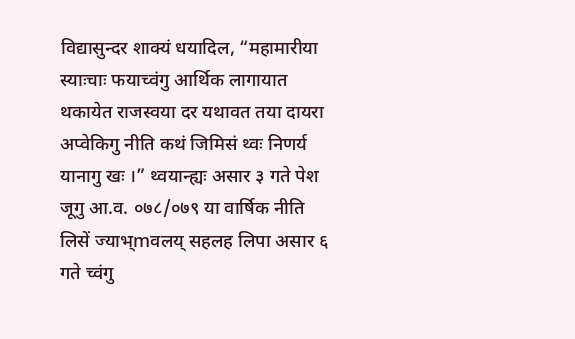विद्यासुन्दर शाक्यं धयादिल, “महामारीया स्याःचाः फयाच्वंगु आर्थिक लागायात थकायेत राजस्वया दर यथावत तया दायरा अप्वेकिगु नीति कथं जिमिसं थ्वः निणर्य यानागु खः ।” थ्वयान्ह्यः असार ३ गते पेश जूगु आ.व. ०७८/०७९ या वार्षिक नीति लिसें ज्याभ्mवलय् सहलह लिपा असार ६ गते च्वंगु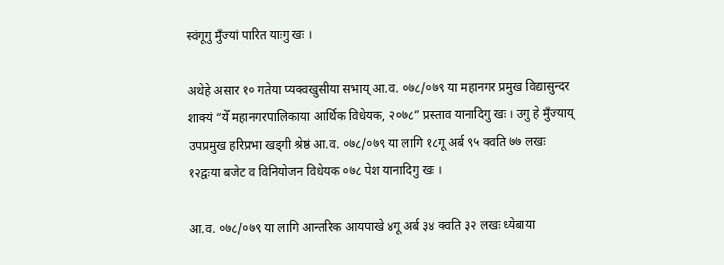स्वंगूगु मुँज्यां पारित याःगु खः ।

अथेहे असार १० गतेया प्यक्वखुसीया सभाय् आ.व. ०७८/०७९ या महानगर प्रमुख विद्यासुन्दर शाक्यं “येँ महानगरपालिकाया आर्थिक विधेयक, २०७८” प्रस्ताव यानादिगु खः । उगु हे मुँज्याय् उपप्रमुख हरिप्रभा खड्गी श्रेष्ठं आ.व. ०७८/०७९ या लागि १८गू अर्ब ९५ क्वति ७७ लखः १२द्वःया बजेट व विनियोजन विधेयक ०७८ पेश यानादिगु खः ।

आ.व. ०७८/०७९ या लागि आन्तरिक आयपाखे ४गू अर्ब ३४ क्वति ३२ लखः ध्येबाया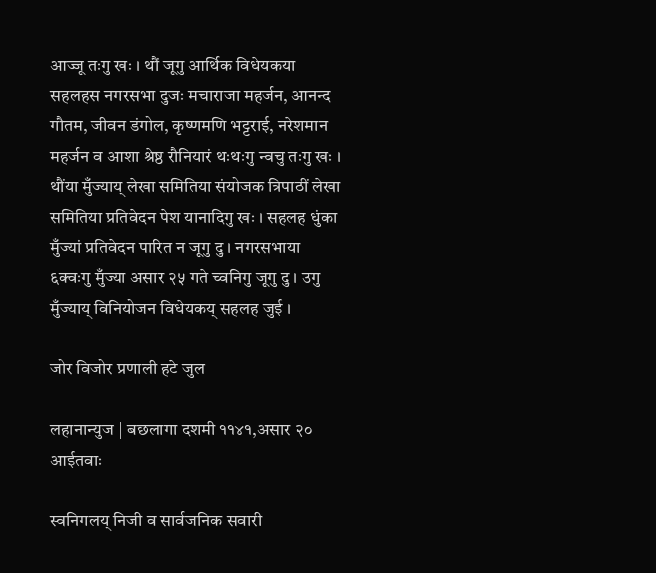आज्जू तःगु खः । थौं जूगु आर्थिक विधेयकया सहलहस नगरसभा दुजः मचाराजा महर्जन, आनन्द गौतम, जीवन डंगोल, कृष्णमणि भट्टराई, नरेशमान महर्जन व आशा श्रेष्ठ रौनियारं थःथःगु न्वचु तःगु खः । थौंया मुँज्याय् लेखा समितिया संयोजक त्रिपाठीं लेखा समितिया प्रतिवेदन पेश यानादिगु खः । सहलह धुंका मुँज्यां प्रतिवेदन पारित न जूगु दु । नगरसभाया ६क्वःगु मुँज्या असार २५ गते च्वनिगु जूगु दु । उगु मुँज्याय् विनियोजन विधेयकय् सहलह जुई ।

जोर विजोर प्रणाली हटे जुल

लहानान्युज | बछलागा दशमी ११४१,असार २० आईतवाः

स्वनिगलय् निजी व सार्वजनिक सवारी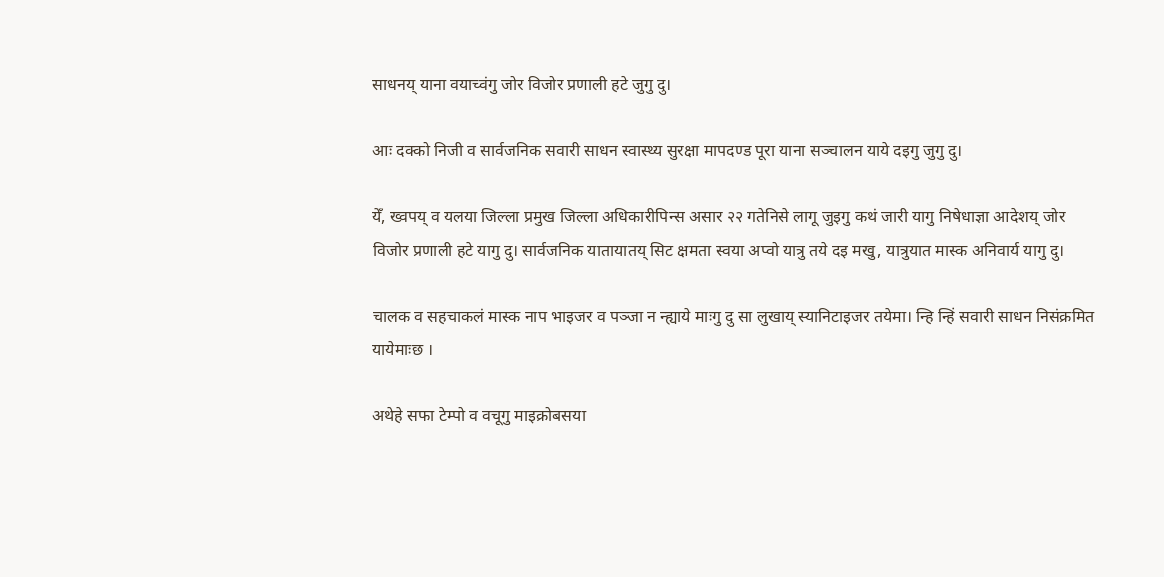साधनय् याना वयाच्वंगु जोर विजोर प्रणाली हटे जुगु दु।

आः दक्को निजी व सार्वजनिक सवारी साधन स्वास्थ्य सुरक्षा मापदण्ड पूरा याना सञ्चालन याये दइगु जुगु दु।

येँ, ख्वपय् व यलया जिल्ला प्रमुख जिल्ला अधिकारीपिन्स असार २२ गतेनिसे लागू जुइगु कथं जारी यागु निषेधाज्ञा आदेशय् जोर विजोर प्रणाली हटे यागु दु। सार्वजनिक यातायातय् सिट क्षमता स्वया अप्वो यात्रु तये दइ मखु, यात्रुयात मास्क अनिवार्य यागु दु।

चालक व सहचाकलं मास्क नाप भाइजर व पञ्जा न न्ह्याये माःगु दु सा लुखाय् स्यानिटाइजर तयेमा। न्हि न्हिं सवारी साधन निसंक्रमित यायेमाःछ ।

अथेहे सफा टेम्पो व वचूगु माइक्रोबसया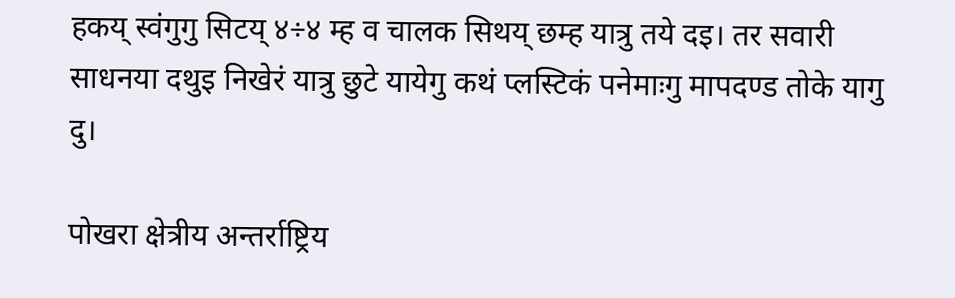हकय् स्वंगुगु सिटय् ४÷४ म्ह व चालक सिथय् छम्ह यात्रु तये दइ। तर सवारी साधनया दथुइ निखेरं यात्रु छुटे यायेगु कथं प्लस्टिकं पनेमाःगु मापदण्ड तोके यागु दु।

पोखरा क्षेत्रीय अन्तर्राष्ट्रिय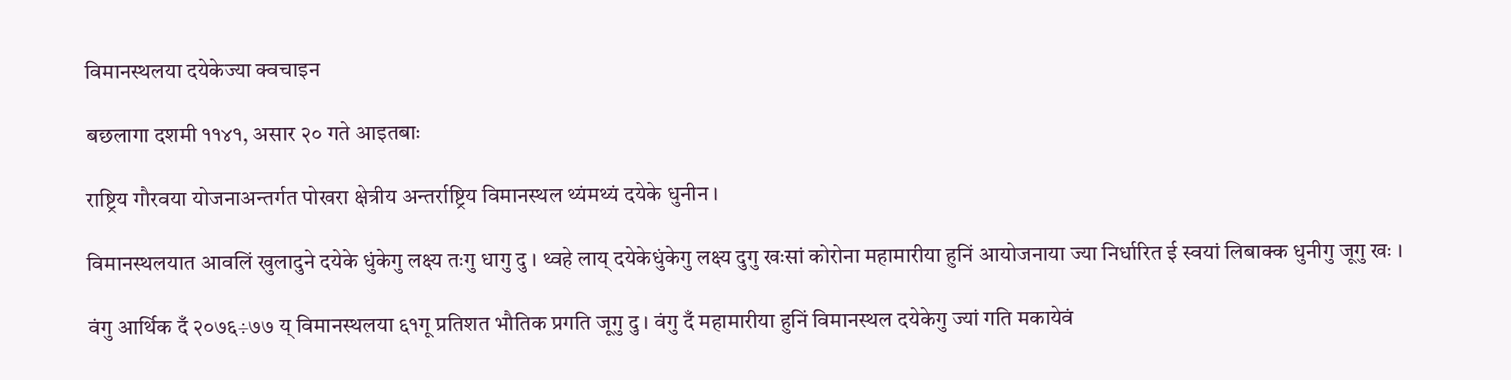विमानस्थलया दयेकेज्या क्वचाइन

बछलागा दशमी ११४१, असार २० गते आइतबाः

राष्ट्रिय गौरवया योजनाअन्तर्गत पोखरा क्षेत्रीय अन्तर्राष्ट्रिय विमानस्थल थ्यंमथ्यं दयेके धुनीन ।

विमानस्थलयात आवलिं खुलादुने दयेके धुंकेगु लक्ष्य तःगु धागु दु । थ्वहे लाय् दयेकेधुंकेगु लक्ष्य दुगु खःसां कोरोना महामारीया हुनिं आयोजनाया ज्या निर्धारित ई स्वयां लिबाक्क धुनीगु जूगु खः ।

वंगु आर्थिक दँ २०७६÷७७ य् विमानस्थलया ६१गू प्रतिशत भौतिक प्रगति जूगु दु । वंगु दँ महामारीया हुनिं विमानस्थल दयेकेगु ज्यां गति मकायेवं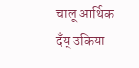चालू आर्थिक दँय् उकिया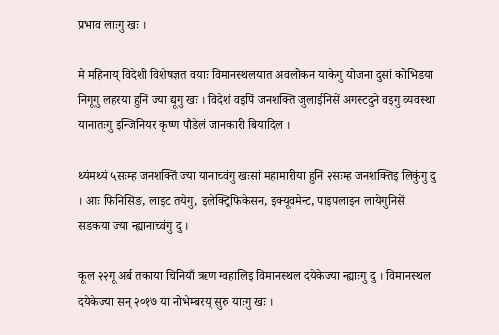प्रभाव लाःगु खः ।

मे महिनाय् विदेशी विशेषज्ञत वयाः विमानस्थलयात अवलोकन याकेगु योजना दुसां कोभिडया निगूगु लहरया हुनिं ज्या द्यूगु खः । विदेशं वइपिं जनशक्ति जुलाईनिसें अगस्टदुने वइगु व्यवस्था यानातःगु इन्जिनियर कृष्ण पौडेलं जानकारी बियादिल ।

थ्यंमथ्यं ५सःम्ह जनशक्तिं ज्या यानाच्वंगु खःसां महामारीया हुनिं २सःम्ह जनशक्तिइ लिकुंगु दु । आः फिनिसिङ, लाइट तयेगु, इलेक्ट्रिफिकेसन, इक्यूवमेन्ट, पाइपलाइन लायेगुनिसें सडकया ज्या न्ह्यानाच्वंगु दु ।

कूल २२गू अर्ब तकाया चिनियाँ ऋण ग्वहालिइ विमानस्थल दयेकेज्या न्ह्याःगु दु । विमानस्थल दयेकेज्या सन् २०१७ या नोभेम्बरय् सुरु याःगु खः ।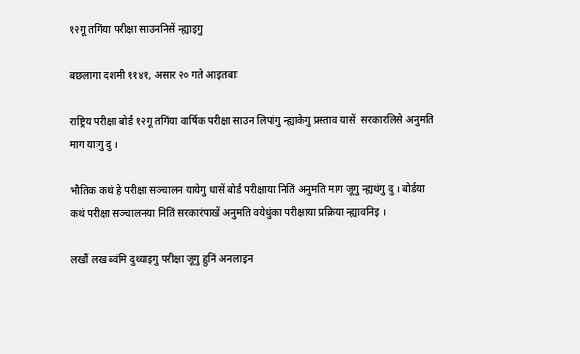१२गू तगिंया परीक्षा साउननिसें न्ह्याइगु

बछलागा दशमी ११४१, असार २० गते आइतबाः

राष्ट्रिय परीक्षा बोर्डं १२गू तगिंया वार्षिक परीक्षा साउन लिपांगु न्ह्याकेगु प्रस्ताव यासें  सरकारलिसे अनुमति माग याःगु दु ।

भौतिक कथं हे परीक्षा सञ्चालन यायेगु धासें बोर्डं परीक्षाया नितिं अनुमति माग जूगु न्ह्यथंगु दु । बोर्डया कथं परीक्षा सञ्चालनया नितिं सरकारंपाखें अनुमति वयेधुंका परीक्षाया प्रक्रिया न्ह्यावनिइ ।

लखौं लख ब्वंमि दुथ्याइगु परीक्षा जूगु हुनिं अनलाइन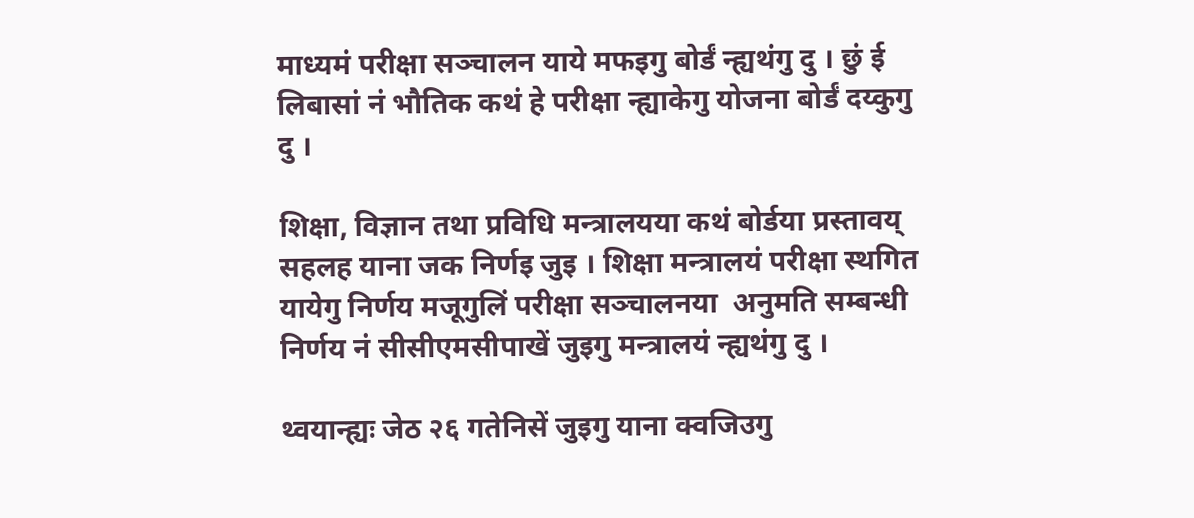माध्यमं परीक्षा सञ्चालन याये मफइगु बोर्डं न्ह्यथंगु दु । छुं ई लिबासां नं भौतिक कथं हे परीक्षा न्ह्याकेगु योजना बोर्डं दय्कुगु दु ।

शिक्षा, विज्ञान तथा प्रविधि मन्त्रालयया कथं बोर्डया प्रस्तावय् सहलह याना जक निर्णइ जुइ । शिक्षा मन्त्रालयं परीक्षा स्थगित यायेगु निर्णय मजूगुलिं परीक्षा सञ्चालनया  अनुमति सम्बन्धी निर्णय नं सीसीएमसीपाखें जुइगु मन्त्रालयं न्ह्यथंगु दु ।

थ्वयान्ह्यः जेठ २६ गतेनिसें जुइगु याना क्वजिउगु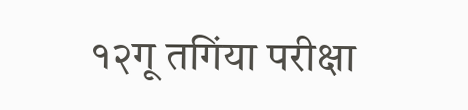१२गू तगिंया परीक्षा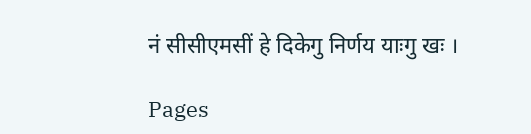नं सीसीएमसीं हे दिकेगु निर्णय याःगु खः ।

Pages